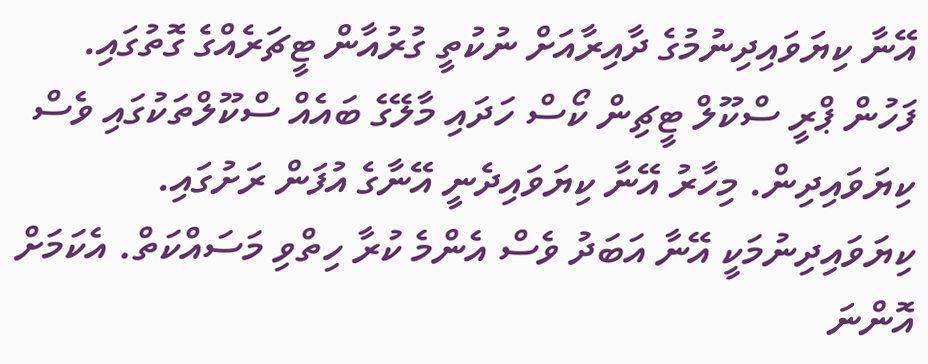އޭނާ ކިޔަވައިދިނުމުގެ ދާއިރާއަށް ނުކުތީ ގުރުއާން ޓީޗަރެއްގެ ގޮތުގައި. ފަހުން ޕްރީ ސްކޫލް ޓީޗިން ކޯސް ހަދައި މާލޭގެ ބައެއް ސްކޫލްތަކުގައި ވެސް ކިޔަވައިދިން. މިހާރު އޭނާ ކިޔަވައިދެނީ އޭނާގެ އުފަން ރަށުގައި. ކިޔަވައިދިނުމަކީ އޭނާ އަބަދު ވެސް އެންމެ ކުރާ ހިތްވި މަސައްކަތް. އެކަމަށް އޮންނަ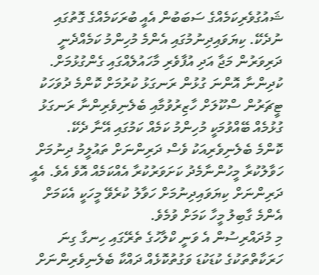ޝައުގުވެރިކަމެއްގެ ސަބަބުން އެއީ ބުރަކަމެއްގެ ގޮތުގައި ނުދެކޭ. ކިޔަވައިދިނުމުގައި އެންމެ މުހިންމު ކަމެއްދެނީ ދަރިވަރުން މަޖާ އަދި އުފާވެރި މާހައުލެއްގައި ގެންގުޅުމަށް. ކުދިންނާ އޮންނަ ގުޅުން ރަނގަޅު ކުރުމަށް ކޮންމެ ދުވަހަކު ޓީޗަރުން ސްކޫލަށް ހާޒިރުވުމާއި ބެލެނިވެރިންނާ ރަނގަޅު ގުޅުމެއް ބޭއްވުމަކީ މުހިންމު ކަމެއް ކަމުގައި އޭނާ ދެކޭ.
ކޮންމެ ބެލެނިވެރިއަކު ވެސް ދަރިންނަށް ތައުލީމު ދިނުމަށް ހަވާލުކުރާ މީހުންނާމެދު ކަށަވަރުކުރާ އެއްކަމެއް އޮވެ އެވެ. އެއީ ދަރިންނަށް ކިޔަވައިދިނުމަށް ހަވާލު ކުރެވޭ މީހަކީ އެކަމަށް އެންމެ ގާބިލު މީހާ ކަމަށް ވުމެވެ.
މި މުދައްރިސުން އެ ވަނީ ކްލާހުގެ ތެރޭގައި ހިނގާ ގިނަ ހަރަކާތްތަކުގެ ކުޑަކުޑަ ވަގުތުކޮޅެއް ދައްކާ ބެލެނިވެރިންނަށް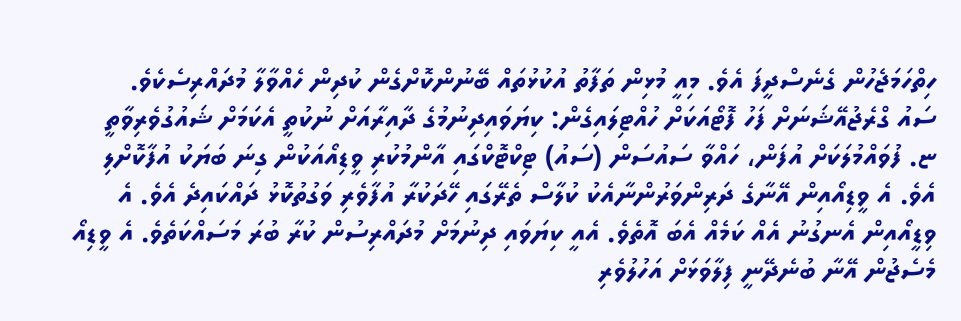ހިތްހަމަޖެހުން ގެނެސްދީފަ އެވެ. މިއީ މުޅިން ތަފާތު އުކުޅުތައް ބޭނުންކޮށްގެން ކުދިން ހެއްވާލާ މުދައްރިސެކެވެ.
ސައު ގްރެޖުއޭޝަނަށް ފަހު ފޮޓޯއަކަށް ހުއްޓިލައިގެން: ކިޔަވައިދިނުމުގެ ދާއިރާއަށް ނުކުތީ އެކަމަށް ޝައުގުވެރިވާތީ
ޏ. ފުވައްމުލަކަށް އުފަން، ހައްވާ ސައުސަން (ސައު) ޓިކްޓޮކްގައި އާންމުކުރި ވީޑިއޯއަކުން ގިނަ ބަޔަކު އުފާކޮށްލި އެވެ. އެ ވީޑިއޯއިން އޭނާގެ ދަރިންވަރުންނާއެކު ކުލާސް ތެރޭގައި ހޭދަކުރާ އުފާވެރި ވަގުތުކޮޅު ދައްކައިދެ އެވެ. އެ ވިޑީއޯއިން އެނގުނު އެއް ކަމެއް އެބަ އޮތެވެ. އެއީ ކިޔަވައި ދިނުމަށް މުދައްރިސުން ކުރާ ބުރަ މަސައްކަތެވެ. އެ ވީޑިއޯ މެސެޖުން އޭނާ ބުނެދޭނީ ފިލާވަޅަށް އަހުލުވެރި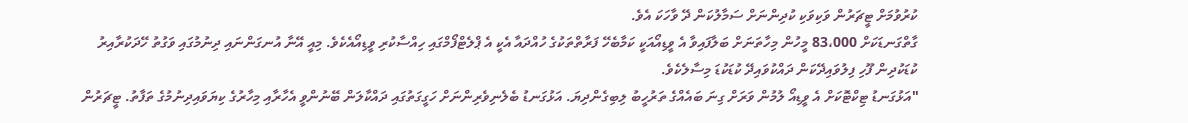ކުރުވުމަށް ޓީޗަރުން ވަކިވަކި ކުދިންނަށް ސަމާލުކަން ދޭ ވާހަކަ އެވެ.
ގާތްގަނޑަކަށް 83،000 މީހުން މިހާތަނަށް ބަލާފައިވާ އެ ވީޑިއޯއަކީ ކަމާބެހޭ ފަރާތްތަކުގެ ހުއްދައާ އެކީ އެ ޕްލެޓްފޯމްގައި ހިއްސާކުރި ވީޑިއޯއެކެވެ. މިއީ އޭނާ އުނގަންނައި ދިނުމުގައި ވަގުތު ހޭދަކުރާއިރު ކުޑަކުދިން ފޫހި ފިލުވައިދޭކަން ދައްކުވައިދޭ ކުޑަކުޑަ މިސާލެކެވެ.
"އަޅުގަނޑު ޓިކްޓޮކަށް އެ ވީޑިއޯ ލުމުން ވަރަށް ގިނަ ބައެއްގެ ތަރުހީބު ލިބިގެންދިޔަ. އަޅުގަނޑު ބެލެނިވެރިންނަށް ހަގީގަތުގައި ދައްކާލަން ބޭނުންވީ އެހާރާއި މިހާރުގެ ކިޔަވައިދިނުމުގެ ތަފާތު. ޓީޗަރުން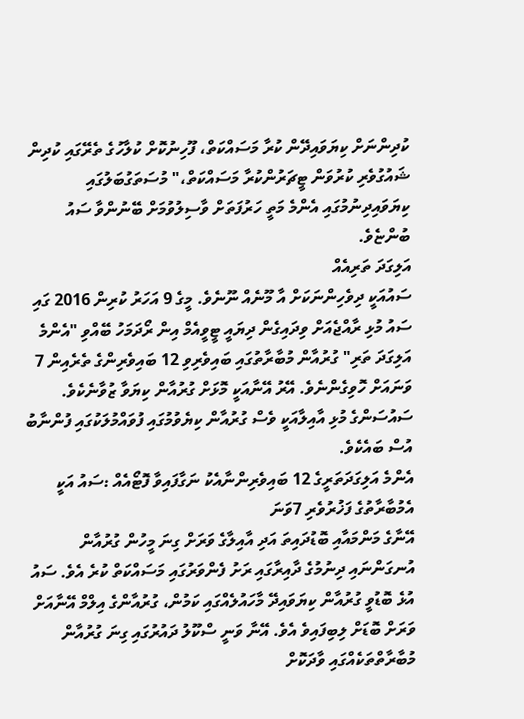ކުދިންނަށް ކިޔަވައިދޭން ކުރާ މަސައްކަތް، ފޫހިނުކޮށް ކުލާހުގެ ތެރޭގައި ކުދިން ޝައުގުވެރި ކުރުވަން ޓީޗަރުންކުރާ މަސައްކަތް،" މުސަތަގުބަލުގައި ކިޔަވައިދިނުމުގައި އެންމެ މަތީ ހަރުފަތަށް ވާސިލުވުމަށް ބޭނުންވާ ސައު ބުންޏެވެ.
އަލިގަދަ ތަރިއެއް
ސައުއަކީ ދިވެހިންނަކަށް އާ މޫނެއް ނޫނެވެ. މީގެ 9 އަހަރު ކުރިން 2016 ގައި ސައު މުޅި ރާއްޖެއަށް ވިދައިގެން ދިޔައީ ޓީވީއެމް އިން ރޯދަމަހު ބޭއްވި "އެންމެ އަލިގަދަ ތަރި" ގުރުއާން މުބާރާތުގައި ބައިވެރިވި 12 ބައިވެރިންގެ ތެރެއިން 7 ވަނައަށް ހޮވިގެންނެވެ. އޭރު އޭނާއަކީ މޮޅަށް ގުރުއާން ކިޔަވާ ޒުވާނެކެވެ. ސައުސަންގެ މުޅި އާއިލާއަކީ ވެސް ގުރުއާން ކިޔެވުމުގައި ފުވައްމުލަކުގައި ފުންނާބު އުސް ބައެކެވެ.
އެންމެ އަލިގަދަތަރީގެ 12 ބައިވެރިންނާއެކު ނަގާފައިވާ ފޮޓޯއެއް :ސައު އަކީ އެމުބާރާތުގެ ފަޚުރުވެރި 7ވަނަ
އޭނާގެ މަންމައާއި ބޮޑުދައިތަ އަދި އާއިލާގެ ވަރަށް ގިނަ މީހުން ގުރުއާން އުނގަންނައި ދިނުމުގެ ދާއިރާގައި ރަށު ފެންވަރުގައި މަސައްކަތް ކުރެ އެވެ. ސައު އުޅެ ބޮޑުވީ ގުރުއާން ކިޔަވައިދޭ މާހައުލެއްގައި ކަމުން، ގުރުއާންގެ އިލްމް އޭނާއަށް ވަރަށް ބޮޑަށް ލިބިފައިވެ އެވެ. އޭނާ ވަނީ ސްކޫލު ދައުރުގައި ގިނަ ގުރުއާން މުބާރާތްތަކެއްގައި ވާދަކޮށް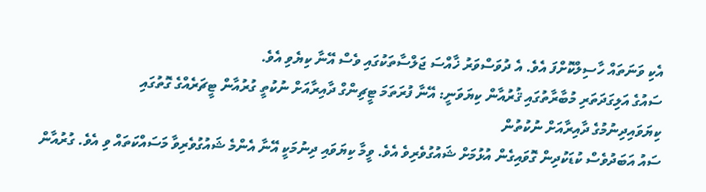އެކި ވަނަތައް ހާސިލްކޮށްފަ އެވެ. އެ ދުވަސްވަރު ޚާއްސަ ޖަލްސާތަކުގައި ވެސް އޭނާ ކިޔެވި އެވެ.
ސައުގެ އަލިގަދަތަރި މުބާރާތުގައި ޤުރުއާން ކިޔަވަނީ: އޭނާ ފުރަތަމަ ޓީޗިންގް ދާއިރާއަށް ނުކުތީ ގުރުއާން ޓީޗަރެއްގެ ގޮތުގައި
ކިޔަވައިދިނުމުގެ ދާއިރާއަށް ނުކުތުން
ސައު އަބަދުވެސް ކުޑަކުދިން ގޮވައިގެން އުޅުމަށް ޝައުގުވެރިވެ އެވެ. ވީމާ ކިޔަވައި ދިނުމަކީ އޭނާ އެންމެ ޝައުގުވެރިވާ މަސައްކަތައް ވި އެވެ. ގުރުއާން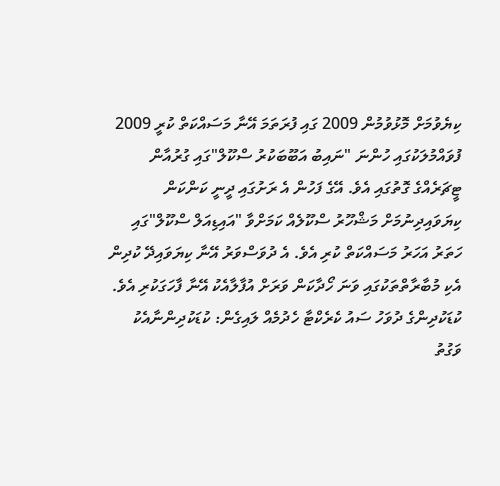ކިޔެވުމަށް މޮޅުވުމުން 2009 ގައި ފުރަތަމަ އޭނާ މަސައްކަތް ކުރީ 2009 ފުވައްމުލަކުގައި ހުންނަ "ނައިބު އަބޫބަކުރު ސްކޫލް"ގައި ގުރުއާން ޓީޗަރެއްގެ ގޮތުގައި އެވެ. އޭގެ ފަހުން އެ ރަށުގައި ދީނީ ކަންކަން ކިޔަވައިދިނުމަށް މަޝްހޫރު ސްކޫލެއް ކަމަށްވާ "އައިޑިއަލް ސްކޫލް"ގައި ހަތަރު އަހަރު މަސައްކަތް ކުރި އެވެ. އެ ދުވަސްވަރު އޭނާ ކިޔަވައިދޭ ކުދިން އެކި މުބާރާތްތަކުގައި ވަނަ ހޯދާކަން ވަރަށް އުފާލާއެކު އޭނާ ފާހަގަކުރި އެވެ.
ކުޑަކުދިންގެ ދުވަހު ސައު ކެރެކްޓާ ހެދުމެއް ލައިގެން: ކުޑަކުދިންނާއެކު ވަގުތު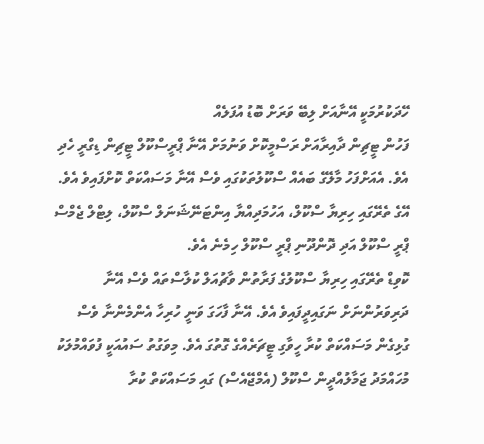ހޭދަކުރުމަކީ އޭނާއަށް ލިބޭ ވަރަށް ބޮޑު އުފަލެއް
ފަހުން ޓީޗިން ދާއިރާއަށް ރަސްމީކޮށް ވަނުމަށް އޭނާ ޕްރީސްކޫލް ޓީޗިން ޑިގްރީ ހެދި އެވެ. އެއަށްފަހު މާލޭގެ ބައެއް ސްކޫލުތަކުގައި ވެސް އޭނާ މަސައްކަތް ކޮށްފައިވެ އެވެ. އޭގެ ތެރޭގައި ހިރިޔާ ސްކޫލް، އަހުމަދިއްޔާ އިންޓަނޭޝަނަލް ސްކޫލް، ލިޓްލް ޖެމްސް ޕްރީ ސްކޫލް އަދި ދޮންދޫނި ޕްރީ ސްކޫލް ހިމެނެ އެވެ.
ކޮވިޑް ތެރޭގައި ހިރިޔާ ސްކޫލުގެ ފަރާތުން ވާޗުއަލް ކުލާސްތައް ވެސް އޭނާ ދަރިވަރުންނަށް ނަގައިދީފައިވެ އެވެ. އޭނާ ފާހަގަ ވަނީ ހުރިހާ އެންމެންނާ ވެސް ގުޅިގެން މަސައްކަތް ކުރާ ހީވާގި ޓީޗަރެއްގެ ގޮތުގަ އެވެ. މިވަގުތު ސައުއަކީ ފުވައްމުލަކު މުހައްމަދު ޖަމާލުއްދީން ސްކޫލް (އެމްޖޭއެސް) ގައި މަސައްކަތް ކުރާ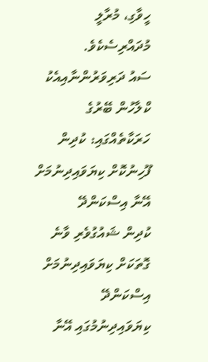ހީވާގި، މުރާލީ މުދައްރިސެކެވެ.
ސައު ދަރިވަރުންނާއިއެކު ކްލާހުން ބޭރުގެ ހަރަކާތެއްގައި: ކުދިން ފޫހިނުކޮށް ކިޔަވައިދިނުމަށް އޭނާ އިސްކަންދޭ
ކުދިން ޝައުގުވެރި ވާނެ ގޮތަކަށް ކިޔަވައިދިނުމަށް އިސްކަންދޭ
ކިޔަވައިދިނުމުގައި އޭނާ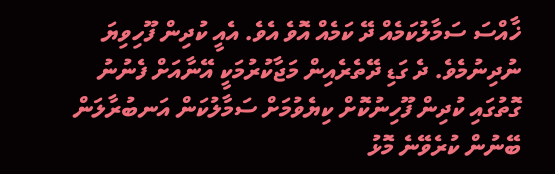ޚާއްސަ ސަމާލުކަމެއް ދޭ ކަމެއް އޮވެ އެވެ. އެއީ ކުދިން ފޫހިވިޔަ ނުދިނުމެވެ. ދެ ގަޑި ދޭތެރެއިން މަޖާކުރުމަކީ އޭނާއަށް ފެނުނު ގޮތުގައި ކުދިން ފޫހިނުކޮށް ކިޔެވުމަށް ސަމާލުކަން އަނބުރާލަން ބޭނުން ކުރެވޭނެ މޮޅު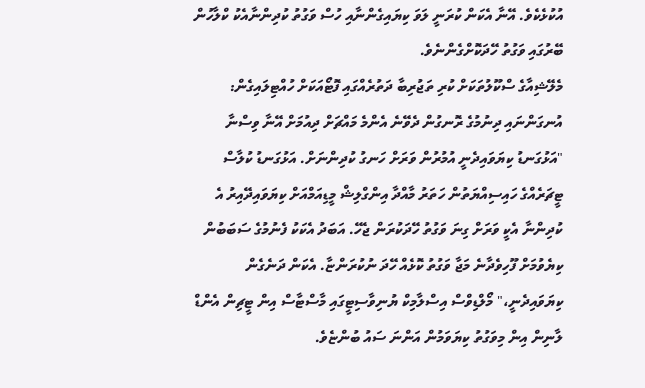އުކުޅެކެވެ. އޭނާ އެކަން ކުރަނީ ލަވަ ކިޔައިގެންނާއި ހުސް ވަގުތު ކުދިންނާއެކު ކްލާހުން ބޭރުގައި ވަގުތު ހޭދަކޮށްގެންނެވެ.
މެލޭޝިއާގެ ސްކޫލުތަކަށް ކުރި ތަޖުރިބާ ދަތުރެއްގައި ފޮޓޯއަކަށް ހުއްޓިލައިގެން: އުނގަންނައި ދިނުމުގެ ރޮނގުން ދެވޭނެ އެންމެ މައްޗަށް ދިއުމަށް އޭނާ ވިސްނާ
"އަޅުގަނޑު ކިޔަވައިދެނީ އުމުރުން ވަރަށް ހަނގު ކުދިންނަށް. އަޅުގަނޑު ކުލާސް ޓީޗަރެއްގެ ހައިސިއްޔަތުން ހަތަރު މާއްދާ އިންގްލިޝް މީޑިއަމްއަށް ކިޔަވައިދޭއިރު އެ ކުދިންނާ އެކީ ވަރަށް ގިނަ ވަގުތު ހޭދަކުރަން ޖެހޭ. އަބަދު އެކަކު ފެނުމުގެ ސަބަބުން ކިޔެވުމަށް ފޫހިވެދާނެ މަޖާ ވަގުތު ކޮޅެއް ހޭދަ ނުކުރަންޏާ. އެކަން ދަނެގެން ކިޔަވައިދެނީ،" މޯލްޑިވްސް އިސްލާމިކް ޔުނިވާސިޓީގައި މާސްޓާސް އިން ޓީޗިން އެންޑް ލާނިން އިން މިވަގުތު ކިޔަވަމުން އަންނަ ސައު ބުންޏެވެ.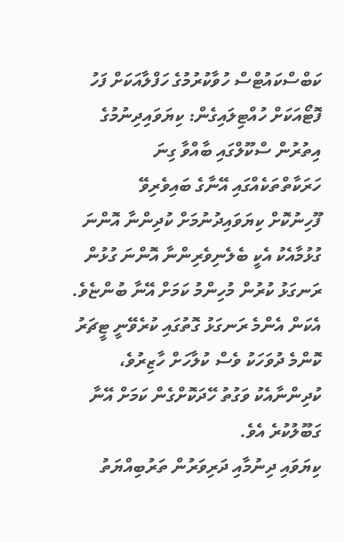ކަބްސްކައުޓްސް ހުވާކުރުމުގެ ހަފްލާއަކަށް ފަހު ފޮޓޯއަކަށް ހުއްޓިލައިގެން: ކިޔަވައިދިނުމުގެ އިތުރުން ސްކޫލްގައި ބާއްވާ ގިނަ ހަރަކާތްތަކެއްގައި އޭނާގެ ބައިވެރިވޭ
ފޫހިނުކޮށް ކިޔަވައިދުނުމަށް ކުދިންނާ އޮންނަ ގުޅުމާއެކު އެކީ ބެލެނިވެރިންނާ އޮންނަ ގުޅުން ރަނގަޅު ކުރުން މުހިންމު ކަމަށް އޭނާ ބުންޏެވެ. އެކަން އެންމެ ރަނގަޅު ގޮތުގައި ކުރެވޭނީ ޓީޗަރު ކޮންމެ ދުވަހަކު ވެސް ކުލާހަށް ހާޒިރުވެ، ކުދިންނާއެކު ވަގުތު ހޭދަކޮށްގެން ކަމަށް އޭނާ ގަބޫލުކުރެ އެވެ.
ކިޔަވައި ދިނުމާއި ދަރިވަރުން ތަރުބިއްޔަތު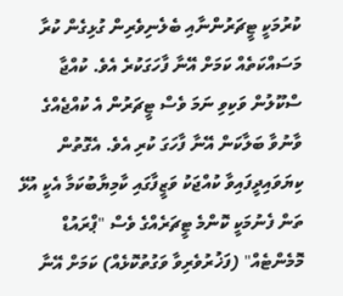ކުރުމަކީ ޓީޗަރުންނާއި ބެލެނިވެރިން ގުޅިގެން ކުރާ މަސައްކަތެއް ކަމަށް އޭނާ ފާހަގަކުރެ އެވެ. ކުއްޖާ ސްކޫލުން ވަކިވި ނަމަ ވެސް ޓީޗަރުން އެ ކުއްޖެއްގެ ވާނުވާ ބަލާކަން އޭނާ ފާހަގަ ކުރި އެވެ. އެގޮތުން ކިޔަވައިދީފައިވާ ކުއްޖަކު ވަޒީފާގައި ކާމިޔާބުކަމާ އެކީ އުޅޭ ތަން ފެނުމަކީ ކޮންމެ ޓީޗަރެއްގެ ވެސް "ޕްރައުޑް މޮމެންޓެއް" (ފަޚުރުވެރިވާ ވަގުތުކޮޅެއް) ކަމަށް އޭނާ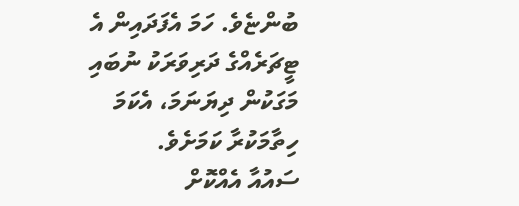ބުންޏެވެ. ހަމަ އެފަދައިން އެ ޓީޗަރެއްގެ ދަރިވަރަކު ނުބައި މަގަކުން ދިޔަނަމަ، އެކަމަ ހިތާމަކުރާ ކަމަށެވެ.
ސައުއާ އެއްކޮށް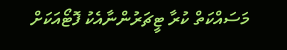މަސައްކަތް ކުރާ ޓީޗަރުންނާއެކު ފޮޓޯއަކަށް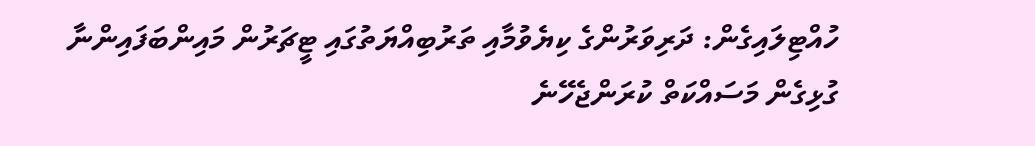ހުއްޓިލައިގެން: ދަރިވަރުންގެ ކިޔެވުމާއި ތަރުބިއްޔަތުގައި ޓީޗަރުން މައިންބަފައިންނާ ގުޅިގެން މަސައްކަތް ކުރަންޖެހޭނެ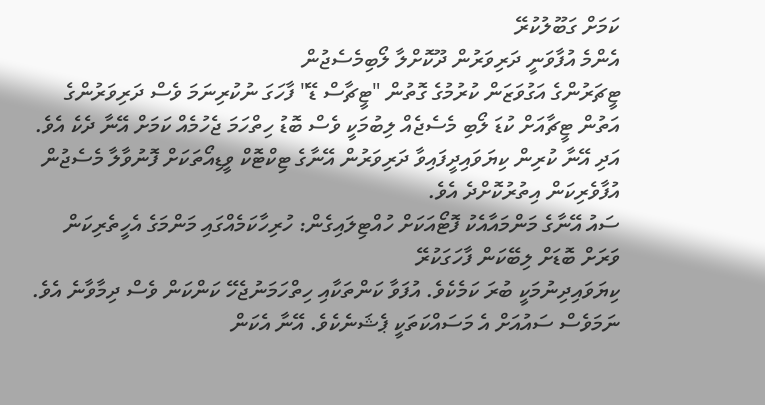ކަމަށް ގަބޫލުކުރޭ
އެންމެ އުފާވަނީ ދަރިވަރުން ދޫކޮށްލާ ލޯބިމެސެޖުން
ޓީޗަރުންގެ އަގުވަޒަން ކުރުމުގެ ގޮތުން "ޓީޗާސް ޑޭ" ފާހަގަ ނުކުރިނަމަ ވެސް ދަރިވަރުންގެ އަތުން ޓީޗާއަށް ކުޑަ ލޯބި މެސެޖެއް ލިބުމަކީ ވެސް ބޮޑު ހިތްހަމަ ޖެހުމެއް ކަމަށް އޭނާ ދެކެ އެވެ. އަދި އޭނާ ކުރިން ކިޔަވައިދީފައިވާ ދަރިވަރުން އޭނާގެ ޓިކްޓޮކް ވީޑިއޯތަކަށް ފޮނުވާލާ މެސެޖުން އުފާވެރިކަން އިތުރުކޮށްދެ އެވެ.
ސައު އޭނާގެ މަންމައާއެކު ފޮޓޯއަކަށް ހުއްޓިލައިގެން: ހުރިހާކަމެއްގައި މަންމަގެ އެހީތެރިކަން ވަރަށް ބޮޑަށް ލިބޭކަން ފާހަގަކުރޭ
ކިޔަވައިދިނުމަކީ ބުރަ ކަމެކެވެ. އުފަވާ ކަންތަކާއި ހިތްހަމަނުޖެހޭ ކަންކަން ވެސް ދިމާވާނެ އެވެ. ނަމަވެސް ސައުއަށް އެ މަސައްކަތަކީ ޕެޝަނެކެވެ. އޭނާ އެކަން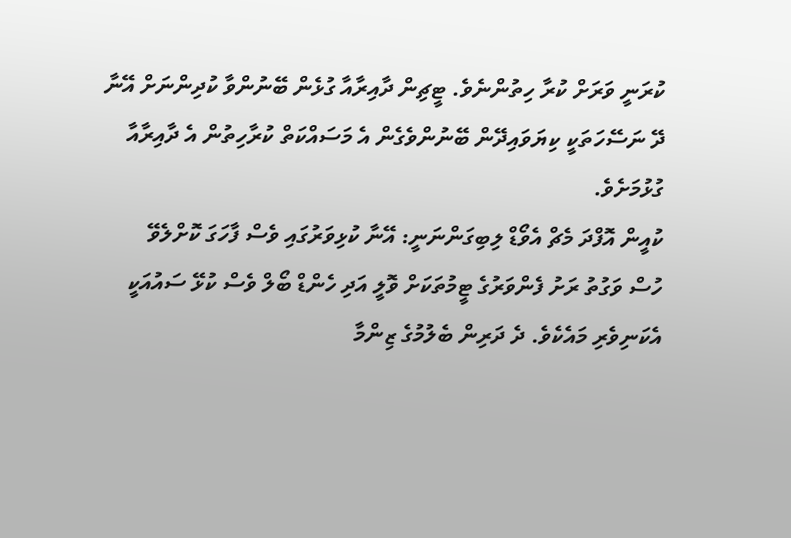ކުރަނީ ވަރަށް ކުރާ ހިތުންނެވެ. ޓީޗިން ދާއިރާއާ ގުޅެން ބޭނުންވާ ކުދިންނަށް އޭނާ ދޭ ނަސޭހަތަކީ ކިޔަވައިދޭން ބޭނުންވެގެން އެ މަސައްކަތް ކުރާހިތުން އެ ދާއިރާއާ ގުޅުމަށެވެ.
ކުއީން އޮފްދަ މެޗް އެވޯޑް ލިބިގަންނަނީ: އޭނާ ކުޅިވަރުގައި ވެސް ފާހަގަ ކޮށްލެވޭ
ހުސް ވަގުތު ރަށު ފެންވަރުގެ ޓީމުތަކަށް ވޮލީ އަދި ހެންޑް ބޯލް ވެސް ކުޅޭ ސައުއަކީ އެކަނިވެރި މައެކެވެ. ދެ ދަރިން ބެލުމުގެ ޒިންމާ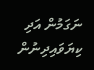ނަގަމުން އަދި ކިޔަވައިދިނުން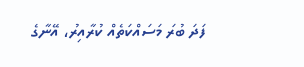ފަދަ ބުރަ މަސައްކަތެއް ކުރާއިރު، އޭނާގެ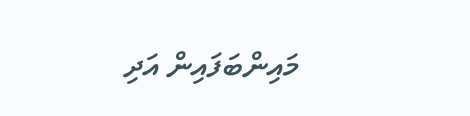މައިންބަފައިން އަދި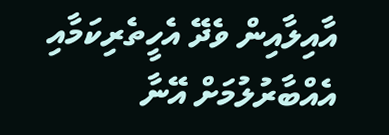އާއިލާއިން ވެދޭ އެހީތެރިކަމާއި އެއްބާރުލުމަށް އޭނާ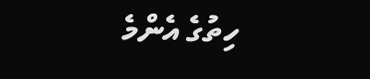ހިތުގެ އެންމެ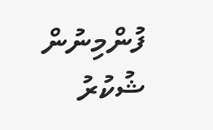ފުންމިނުން ޝުކުރު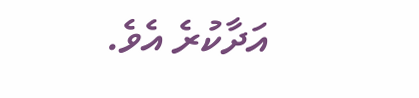އަދާކުރެ އެވެ.